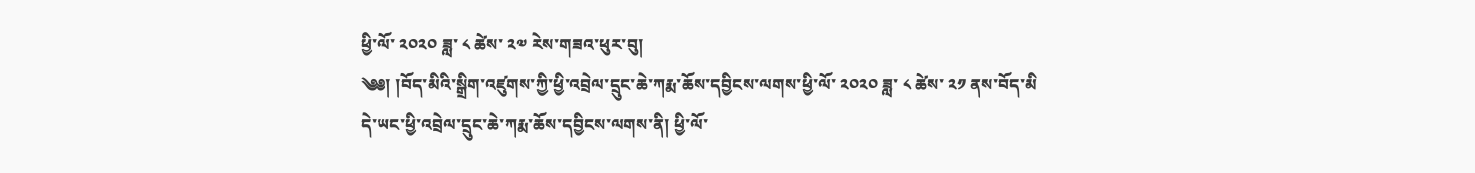ཕྱི་ལོ་ ༢༠༢༠ ཟླ་ ༨ ཚེས་ ༢༧ རེས་གཟའ་ཕུར་བུ།
༄༅། །བོད་མིའི་སྒྲིག་འཛུགས་ཀྱི་ཕྱི་འབྲེལ་དྲུང་ཆེ་ཀརྨ་ཆོས་དབྱིངས་ལགས་ཕྱི་ལོ་ ༢༠༢༠ ཟླ་ ༨ ཚེས་ ༢༡ ནས་བོད་མི
དེ་ཡང་ཕྱི་འབྲེལ་དྲུང་ཆེ་ཀརྨ་ཆོས་དབྱིངས་ལགས་ནི། ཕྱི་ལོ་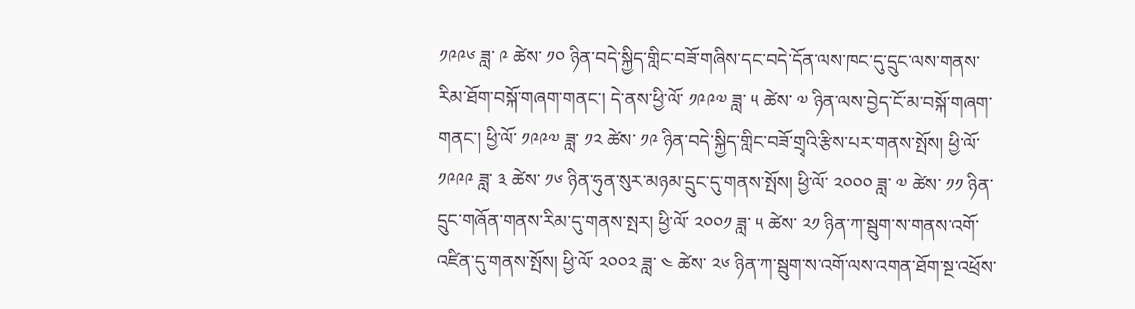༡༩༩༦ ཟླ་ ༩ ཚེས་ ༡༠ ཉིན་བདེ་སྐྱིད་གླིང་བཟོ་གཞིས་དང་བདེ་དོན་ལས་ཁང་དུ་དྲུང་ལས་གནས་རིམ་ཐོག་བསྐོ་གཞག་གནང་། དེ་ནས་ཕྱི་ལོ་ ༡༩༩༧ ཟླ་ ༥ ཚེས་ ༧ ཉིན་ལས་བྱེད་ངོ་མ་བསྐོ་གཞག་གནང་། ཕྱི་ལོ་ ༡༩༩༧ ཟླ་ ༡༢ ཚེས་ ༡༩ ཉིན་བདེ་སྐྱིད་གླིང་བཟོ་གྲྭའི་རྩིས་པར་གནས་སྤོས། ཕྱི་ལོ་ ༡༩༩༩ ཟླ་ ༣ ཚེས་ ༡༦ ཉིན་ཧུན་སུར་མཉམ་དྲུང་དུ་གནས་སྤོས། ཕྱི་ལོ་ ༢༠༠༠ ཟླ་ ༧ ཚེས་ ༡༡ ཉིན་དྲུང་གཞོན་གནས་རིམ་དུ་གནས་སྤར། ཕྱི་ལོ་ ༢༠༠༡ ཟླ་ ༥ ཚེས་ ༢༡ ཉིན་ཀ་སྦུག་ས་གནས་འགོ་འཛིན་དུ་གནས་སྤོས། ཕྱི་ལོ་ ༢༠༠༢ ཟླ་ ༤ ཚེས་ ༢༦ ཉིན་ཀ་སྦུག་ས་འགོ་ལས་འགན་ཐོག་སྔ་འཕྲོས་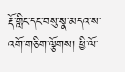རྡོ་གླིང་དང་བསུ་སྣ་མདའ་ས་འགོ་གཅིག་ལྕོགས། ཕྱི་ལོ་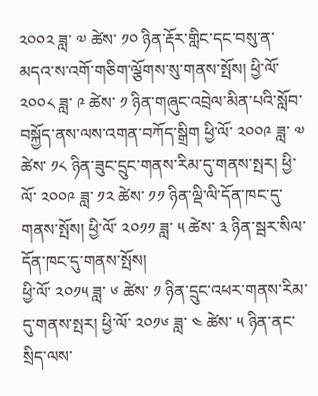༢༠༠༢ ཟླ་ ༧ ཚེས་ ༡༠ ཉིན་རྡོར་གླིང་དང་བསུ་ན་མདའ་ས་འགོ་གཅིག་ལྕོགས་སུ་གནས་སྤོས། ཕྱི་ལོ་ ༢༠༠༨ ཟླ་ ༩ ཚེས་ ༡ ཉིན་གཞུང་འབྲེལ་མིན་པའི་སློབ་བསྐྱོད་ནས་ལས་འགན་བཀོད་སྒྲིག ཕྱི་ལོ་ ༢༠༠༩ ཟླ་ ༧ ཚེས་ ༡༨ ཉིན་ཟུང་དྲུང་གནས་རིམ་དུ་གནས་སྤར། ཕྱི་ལོ་ ༢༠༠༩ ཟླ་ ༡༢ ཚེས་ ༡༡ ཉིན་ལྡི་ལི་དོན་ཁང་དུ་གནས་སྤོས། ཕྱི་ལོ་ ༢༠༡༡ ཟླ་ ༥ ཚེས་ ༣ ཉིན་སྦར་སིལ་དོན་ཁང་དུ་གནས་སྤོས།
ཕྱི་ལོ་ ༢༠༡༥ ཟླ་ ༦ ཚེས་ ༡ ཉིན་དྲུང་འཕར་གནས་རིམ་དུ་གནས་སྤར། ཕྱི་ལོ་ ༢༠༡༦ ཟླ་ ༤ ཚེས་ ༥ ཉིན་ནང་སྲིད་ལས་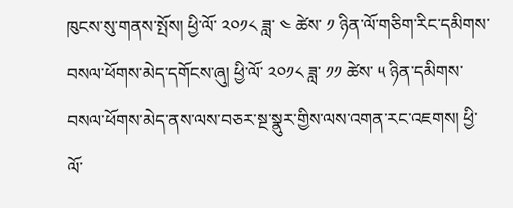ཁུངས་སུ་གནས་སྤོས། ཕྱི་ལོ་ ༢༠༡༨ ཟླ་ ༤ ཚེས་ ༡ ཉིན་ལོ་གཅིག་རིང་དམིགས་བསལ་ཕོགས་མེད་དགོངས་ཞུ། ཕྱི་ལོ་ ༢༠༡༨ ཟླ་ ༡༡ ཚེས་ ༥ ཉིན་དམིགས་བསལ་ཕོགས་མེད་ནས་ལས་བཅར་སྔ་སྣུར་གྱིས་ལས་འགན་རང་འཇགས། ཕྱི་ལོ་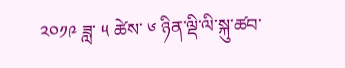༢༠༡༩ ཟླ་ ༥ ཚེས་ ༦ ཉིན་ལྡི་ལི་སྐུ་ཚབ་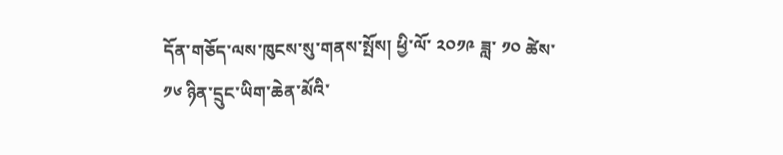དོན་གཅོད་ལས་ཁུངས་སུ་གནས་སྤོས། ཕྱི་ལོ་ ༢༠༡༩ ཟླ་ ༡༠ ཚེས་ ༡༦ ཉིན་དྲུང་ཡིག་ཆེན་མོའི་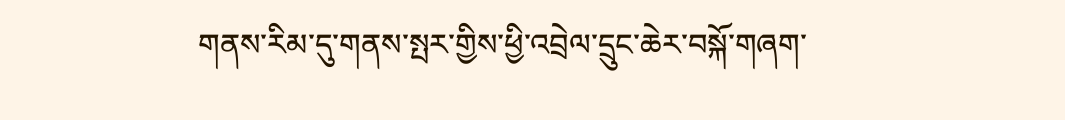གནས་རིམ་དུ་གནས་སྤར་གྱིས་ཕྱི་འབྲེལ་དྲུང་ཆེར་བསྐོ་གཞག་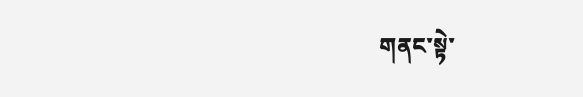གནང་སྟེ་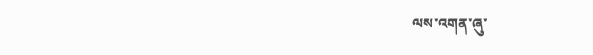ལས་འགན་ཞུ་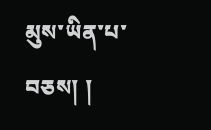མུས་ཡིན་པ་བཅས། །